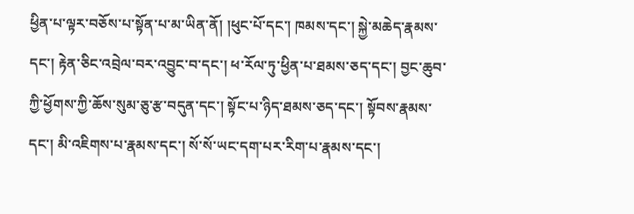ཕྱིན་པ་ལྟར་བཅོས་པ་སྟོན་པ་མ་ཡིན་ནོ། །ཕུང་པོ་དང་། ཁམས་དང་། སྐྱེ་མཆེད་རྣམས་དང་། རྟེན་ཅིང་འབྲེལ་བར་འབྱུང་བ་དང་། ཕ་རོལ་ཏུ་ཕྱིན་པ་ཐམས་ཅད་དང་། བྱང་ཆུབ་ཀྱི་ཕྱོགས་ཀྱི་ཆོས་སུམ་ཅུ་རྩ་བདུན་དང་། སྟོང་པ་ཉིད་ཐམས་ཅད་དང་། སྟོབས་རྣམས་དང་། མི་འཇིགས་པ་རྣམས་དང་། སོ་སོ་ཡང་དག་པར་རིག་པ་རྣམས་དང་།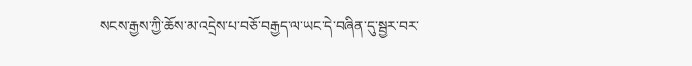སངས་རྒྱས་ཀྱི་ཆོས་མ་འདྲེས་པ་བཅོ་བརྒྱད་ལ་ཡང་དེ་བཞིན་དུ་སྦྱར་བར་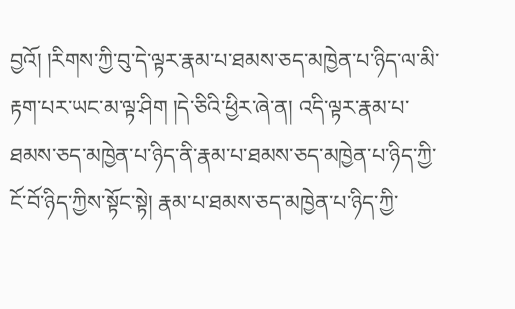བྱའོ། །རིགས་ཀྱི་བུ་དེ་ལྟར་རྣམ་པ་ཐམས་ཅད་མཁྱེན་པ་ཉིད་ལ་མི་རྟག་པར་ཡང་མ་ལྟ་ཤིག །དེ་ཅིའི་ཕྱིར་ཞེ་ན། འདི་ལྟར་རྣམ་པ་ཐམས་ཅད་མཁྱེན་པ་ཉིད་ནི་རྣམ་པ་ཐམས་ཅད་མཁྱེན་པ་ཉིད་ཀྱི་ངོ་བོ་ཉིད་ཀྱིས་སྟོང་སྟེ། རྣམ་པ་ཐམས་ཅད་མཁྱེན་པ་ཉིད་ཀྱི་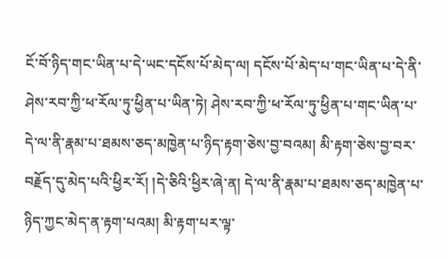ངོ་བོ་ཉིད་གང་ཡིན་པ་དེ་ཡང་དངོས་པོ་མེད་ལ། དངོས་པོ་མེད་པ་གང་ཡིན་པ་དེ་ནི་ཤེས་རབ་ཀྱི་ཕ་རོལ་ཏུ་ཕྱིན་པ་ཡིན་ཏེ། ཤེས་རབ་ཀྱི་ཕ་རོལ་ཏུ་ཕྱིན་པ་གང་ཡིན་པ་དེ་ལ་ནི་རྣམ་པ་ཐམས་ཅད་མཁྱེན་པ་ཉིད་རྟག་ཅེས་བྱ་བའམ། མི་རྟག་ཅེས་བྱ་བར་བརྗོད་དུ་མེད་པའི་ཕྱིར་རོ། །དེ་ཅིའི་ཕྱིར་ཞེ་ན། དེ་ལ་ནི་རྣམ་པ་ཐམས་ཅད་མཁྱེན་པ་ཉིད་ཀྱང་མེད་ན་རྟག་པའམ། མི་རྟག་པར་ལྟ་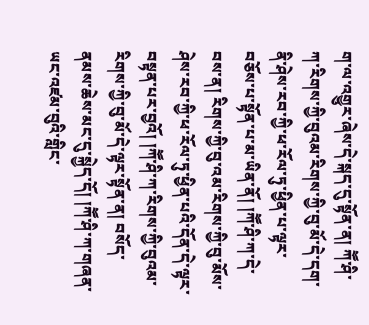ག་ལ་འགྱུར་ཞེས་དེ་སྐད་དུ་སྟོན་ན། ཀཽ་ཤི་ཀ་རིགས་ཀྱི་བུའམ་རིགས་ཀྱི་བུ་མོ་དེ་དག་ནི་ཤེས་རབ་ཀྱི་ཕ་རོལ་ཏུ་ཕྱིན་པ་ལྟར་བཅོས་པ་སྟོན་པ་མ་ཡིན་ནོ། །ཀཽ་ཤི་ཀ་དེ་བས་ན། རིགས་ཀྱི་བུ་འམ་རིགས་ཀྱི་བུ་མོས་ཤེས་རབ་ཀྱི་ཕ་རོལ་ཏུ་ཕྱིན་པའི་དོན་དེ་ལྟར་བསྟན་པར་བྱའོ། །ཀཽ་ཤི་ཀ་རིགས་ཀྱི་བུའམ་རིགས་ཀྱི་བུ་མོ་དེ་ལྟར་སྟོན་ན། བསོད་ནམས་ཆེས་མང་དུ་སྐྱེད་དོ། །ཀཽ་ཤི་ཀ་གཞན་ཡང་འཛམ་བུའི་གླིང་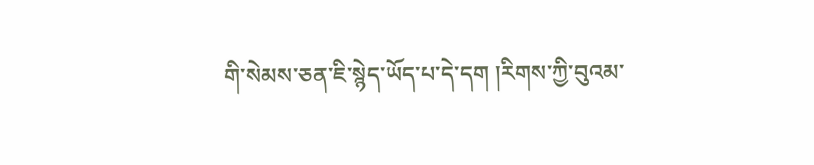གི་སེམས་ཅན་ཇི་སྙེད་ཡོད་པ་དེ་དག །རིགས་ཀྱི་བུའམ་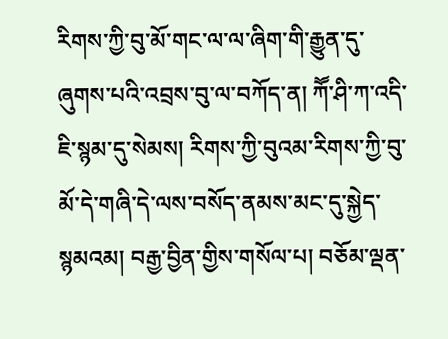རིགས་ཀྱི་བུ་མོ་གང་ལ་ལ་ཞིག་གི་རྒྱུན་དུ་ཞུགས་པའི་འབྲས་བུ་ལ་བཀོད་ན། ཀཽ་ཤི་ཀ་འདི་ཇི་སྙམ་དུ་སེམས། རིགས་ཀྱི་བུའམ་རིགས་ཀྱི་བུ་མོ་དེ་གཞི་དེ་ལས་བསོད་ནམས་མང་དུ་སྐྱེད་སྙམའམ། བརྒྱ་བྱིན་གྱིས་གསོལ་པ། བཅོམ་ལྡན་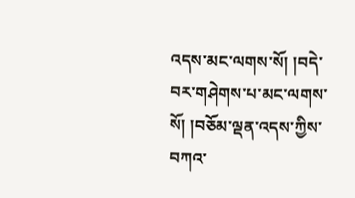འདས་མང་ལགས་སོ། །བདེ་བར་གཤེགས་པ་མང་ལགས་སོ། །བཅོམ་ལྡན་འདས་ཀྱིས་བཀའ་